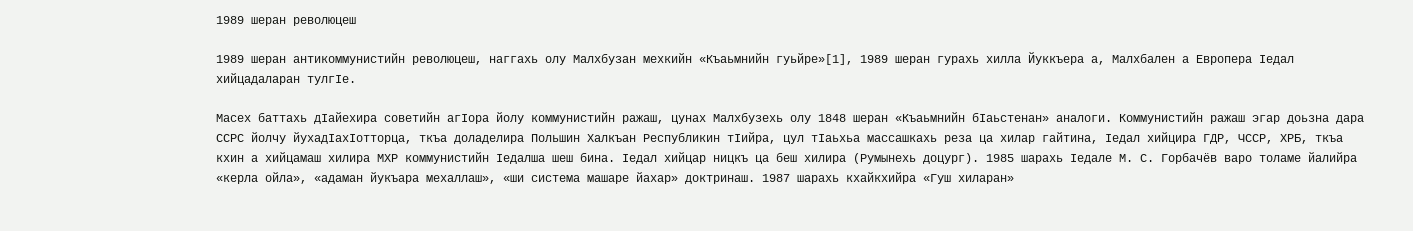1989 шеран революцеш

1989 шеран антикоммунистийн революцеш, наггахь олу Малхбузан мехкийн «Къаьмнийн гуьйре»[1], 1989 шеран гурахь хилла Йуккъера а, Малхбален а Европера Ӏедал хийцадаларан тулгӀе.

Масех баттахь дӀайехира советийн агӀора йолу коммунистийн ражаш, цунах Малхбузехь олу 1848 шеран «Къаьмнийн бӀаьстенан» аналоги. Коммунистийн ражаш эгар доьзна дара ССРС йолчу йухадӀахӀотторца, ткъа доладелира Польшин Халкъан Республикин тӀийра, цул тӀаьхьа массашкахь реза ца хилар гайтина, Ӏедал хийцира ГДР, ЧССР, ХРБ, ткъа кхин а хийцамаш хилира МХР коммунистийн Ӏедалша шеш бина. Ӏедал хийцар ницкъ ца беш хилира (Румынехь доцург). 1985 шарахь Ӏедале М. С. Горбачёв варо толаме йалийра «керла ойла», «адаман йукъара мехаллаш», «ши система машаре йахар» доктринаш. 1987 шарахь кхайкхийра «Гуш хиларан»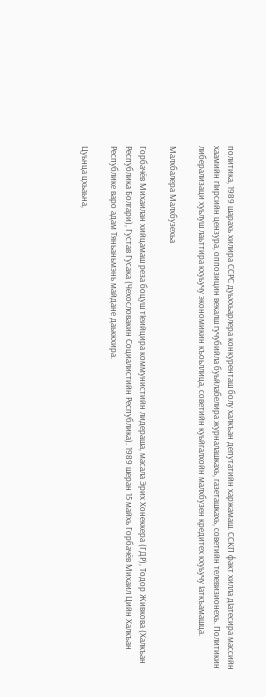политика, 1989 шарахь хилира ССРС дуьххьарлера конкуренташ болу халкъан депутатийн харжамаш. ССКП факт хилла дӀатесира массийн хаамийн гӀирсийн цензура, оппозицин векалш гучубийла буьйлабелира журналашкахь, газеташкахь, советийн телевизионехь. Политикин либерализаци хуьлуш лаьттира кхуьучу экономикин къоьллица, советийн куьйгалхойн малхбузен кредитех кхуьучу Ӏаткъамашца.

Малхбалера Малхбузехьа

Горбачёв Михаилан хийцамаш реза боцуш тӀеийцира коммунистийн лидераша, масала Эрих Хонеккера (ГДР), Тодор Живкова (Халкъан Республика Болгари), Густав Гусака (Чехословакин Социалистийн Республика). 1989 шеран 15 майхь Горбачёв Михаил Цийн Халкъан Республике варо адам Тяньаньмэнь майдане даьккхира.

Цуьнца цхьаьна,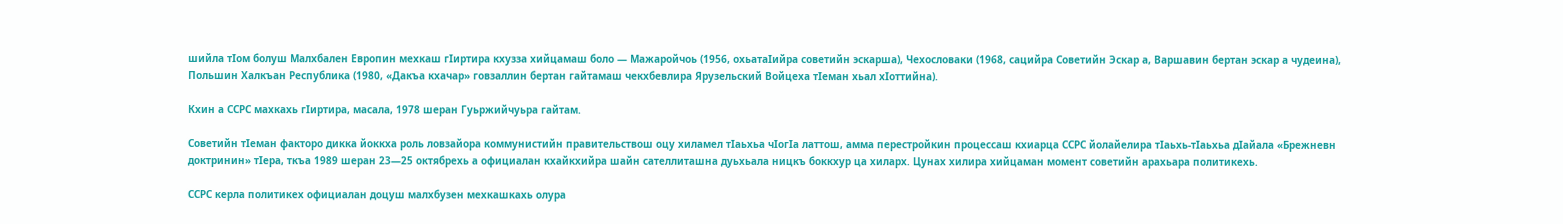шийла тӀом болуш Малхбален Европин мехкаш гӀиртира кхузза хийцамаш боло — Мажаройчоь (1956, охьатаӀийра советийн эскарша), Чехословаки (1968, сацийра Советийн Эскар а, Варшавин бертан эскар а чудеина), Польшин Халкъан Республика (1980, «Дакъа кхачар» говзаллин бертан гайтамаш чекхбевлира Ярузельский Войцеха тӀеман хьал хӀоттийна).

Кхин а ССРС махкахь гӀиртира, масала, 1978 шеран Гуьржийчуьра гайтам.

Советийн тӀеман факторо дикка йоккха роль ловзайора коммунистийн правительствош оцу хиламел тӀаьхьа чӀогӀа латтош, амма перестройкин процессаш кхиарца ССРС йолайелира тӀаьхь-тӀаьхьа дӀайала «Брежневн доктринин» тӀера, ткъа 1989 шеран 23—25 октябрехь а официалан кхайкхийра шайн сателлиташна дуьхьала ницкъ боккхур ца хиларх. Цунах хилира хийцаман момент советийн арахьара политикехь.

ССРС керла политикех официалан доцуш малхбузен мехкашкахь олура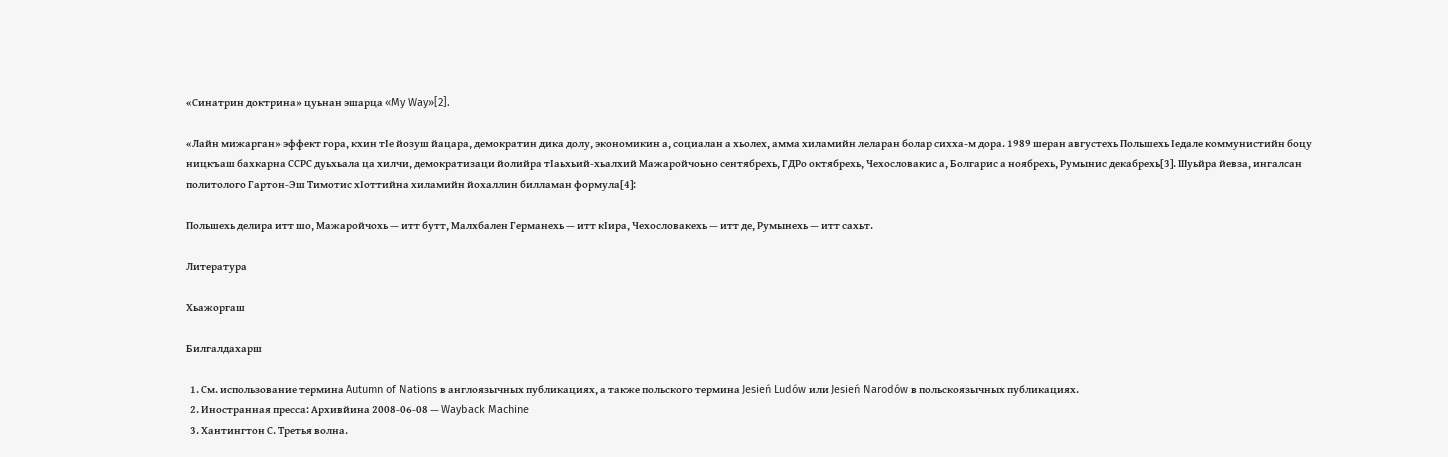«Синатрин доктрина» цуьнан эшарца «My Way»[2].

«Лайн мижарган» эффект гора, кхин тӀе йозуш йацара, демократин дика долу, экономикин а, социалан а хьолех, амма хиламийн леларан болар сихха-м дора. 1989 шеран августехь Польшехь Ӏедале коммунистийн боцу ницкъаш бахкарна ССРС дуьхьала ца хилчи, демократизаци йолийра тӀаьхьий-хьалхий Мажаройчоьно сентябрехь, ГДРо октябрехь, Чехословакис а, Болгарис а ноябрехь, Румынис декабрехь[3]. Шуьйра йевза, ингалсан политолого Гартон-Эш Тимотис хӀоттийна хиламийн йохаллин билламан формула[4]:

Польшехь делира итт шо, Мажаройчохь — итт бутт, Малхбален Германехь — итт кӀира, Чехословакехь — итт де, Румынехь — итт сахьт.

Литература

Хьажоргаш

Билгалдахарш

  1. См. использование термина Autumn of Nations в англоязычных публикациях, а также польского термина Jesień Ludów или Jesień Narodów в польскоязычных публикациях.
  2. Иностранная пресса: Архивйина 2008-06-08 — Wayback Machine
  3. Хантингтон С. Третья волна.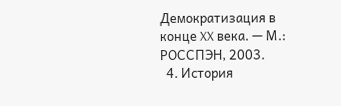Демократизация в конце XX века. — М.: РОССПЭН, 2003.
  4. История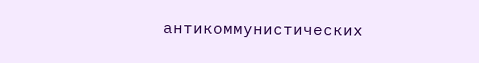антикоммунистических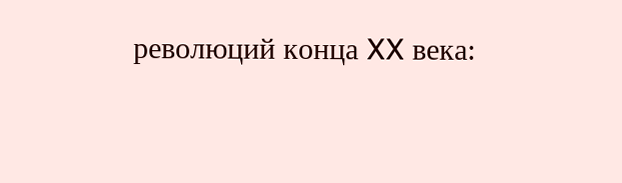революций конца XX века: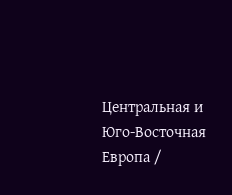Центральная и Юго-Восточная Европа /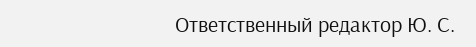Ответственный редактор Ю. С.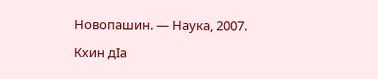Новопашин. — Наука, 2007.

Кхин дӀа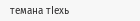темана тӀехь